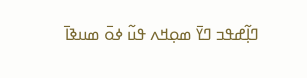ߣߊ߲߬ߝߟߏ ߣߌ߫ ߘߋ߲ߞߍ ߟߎ߬ ߦߋ߫ ߘߎߢߊ߫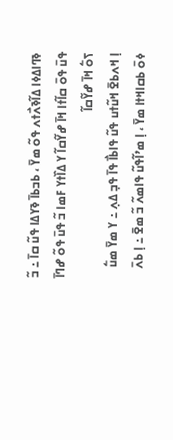ߢߣߊߡߦߊ ߡߊ߬ߢߍ߯ߙߍ ߟߋ߬ ߘߌ߫ ، ߕߏߕߊ߫ ߢߌߡߊ ߟߎ߬ ߛߊ߫ ߸ ߏ߬ ߟߎ߫ ߟߋ߫ ߛߊ߬ߙߊ ߞߊ߫ ߝߌ߬ߛߊ߬ ߌ ߡߊ߰ߙߌ ߓߘߊ ߏ߬ ߟߎ߫ ߟߋ߬ ߝߣߊ߫ ߖߋ߱ ߞߊ߫ ߝߌ߬ߛߊ߬
ߊ߲ ߞߍߕߐ߫ ߞߎ߬ߙߎ ߟߎ߬ ߟߊߕߊ߯ ߟߊ߫ ߟߏ߲ ߡߍ߲ ߸ ߌ ߘߌ߫ ߘߎ߱ ߦߋ߫ ߕߛߊߞߙߊ ߘߌ߫ ، ߊ߲ ߘߴߊ߬ߟߎ߬ ߟߊߘߍ߬ ߏ߬ ߘߐ߫ ߸ ߊ߲ ߕߍ߫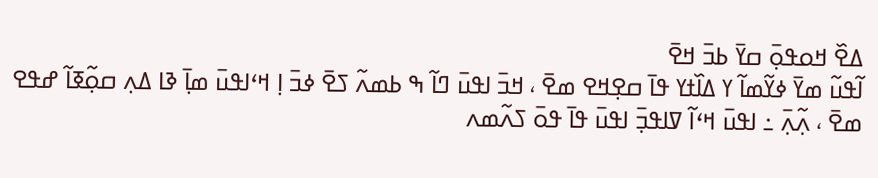ߡߐ߰ ߞߋߟߋ߲߫ ߛߌ߫ ߕߏ߫ ߞߐ߫
ߊ߬ߟߎ߬ ߘߌ߫ ߦߌ߬ߘߊ߬ ߌ ߡߊ߰ߙߌ ߟߊ߫ ߛߐ߲ߞߐ ߘߐ߫ ، ߞߏ߫ ߊߟߎ߫ ߣߊ߬ ߒ ߕߘߍ߬ ߖߐ߫ ߦߏ߫ ߊ߲ ߞߵߊߟߎ߫ ߘߊ߲߫ ߢߊ ߡߍ߲ ߛߋ߲߬ߧߊ߬ ߝߟߐ ߘߐ߫ ، ߍ߲߬ߍ߲߫ ߸ ߊߟߎ߫ ߞߵߊ߬ ߜߊߟߏ߲߫ ߊߟߎ߫ ߟߊ߫ ߟߋ߫ ߖߍ߬ߘߍ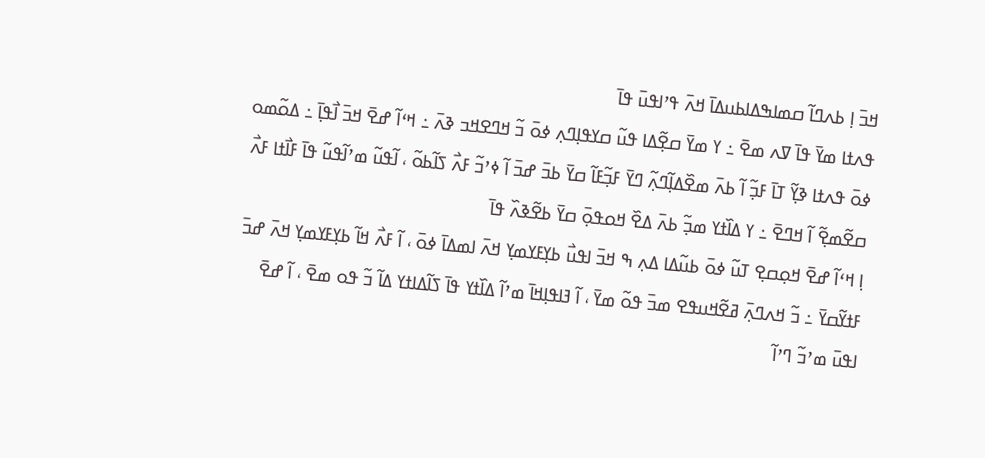ߞߏ߫ ߊ߲ ߕߍߣߊ߬ ߛߘߊߒߡߊߕߎߡߊ߫ ߞߍ߫ ߟߴߊߟߎ߫ ߟߊ߫
ߟߍߙߊ ߘߌ߫ ߟߊ߫ ߜߍ ߘߐ߫ ߸ ߌ ߘߌ߫ ߛߐ߲߬ߡߊ ߟߎ߬ ߛߌߟߊ߲ߣߍ߲ ߦߋ߫ ߏ߬ ߞߣߐߞߏ ߢߍ߫ ߸ ߞߵߊ߬ ߝߐ߫ ߞߏ߫ ߊ߯ߟߊ߲߫ ߸ ߡߋ߬ߘߋ ߦߋ߫ ߟߍߙߊ ߢߌ߲߬ ߠߊ߫ ߓߏ߲߬ ߊ߬ ߕߍ߫ ߘߐ߰ߡߊ߲߬ߣߍ߲߬ ߣߌ߫ ߓߏ߲߬ߓߊ߬ ߛߌ߫ ߕߏ߫ ߝߏ߫ ߊ߬ ߦߴߏ߬ ߓߍ߯ ߖߊ߬ߕߋ߬ ، ߊ߬ߟߎ߬ ߘߴߊ߬ߟߎ߬ ߟߊ߫ ߓߊ߯ߙߊ ߓߍ߯ ߛߐ߬ߘߐ߲߬ ߊ߬ ߞߣߐ߫ ߸ ߌ ߡߊ߰ߙߌ ߘߏ߲߬ ߕߍ߫ ߡߐ߰ ߞߋߟߋ߲߫ ߛߌ߫ ߕߐ߬ߢߍ߰ ߟߊ߫
ߊ߲ ߞߵߊ߬ ߝߐ߫ ߞߋ߲ߛߐ߲ ߠߎ߬ ߦߋ߫ ߕߎ߬ߡߊ ߡߍ߲ ߒ ߞߏ߫ ߊߟߎ߯ ߕߌ߲ߓߌߘߌ߲ ߞߍ߫ ߊߘߡߊ߫ ߦߋ߫ ، ߊ߬ ߓߍ߯ ߞߊ߬ ߕߌ߲ߓߌߘߌ߲ ߞߍ߫ ߝߏ߫ ߓߙߌ߬ߛߌ߫ ߸ ߏ߬ ߞߍߣߍ߲߫ ߥߐ߬ߞߎߟߐ ߘߏ߫ ߟߋ߬ ߘߌ߫ ، ߊ߬ ߔߊߟߊ߲ߞߊ߫ ߘߴߊ߬ ߡߊ߰ߙߌ ߟߊ߫ ߖߊ߬ߡߊߙߌ ߡߊ߬ ߏ߬ ߟߋ ߘߐ߫ ، ߊ߬ ߝߐ߫ ߊߟߎ߫ ߘߴߏ߬ ߣߴߊ߬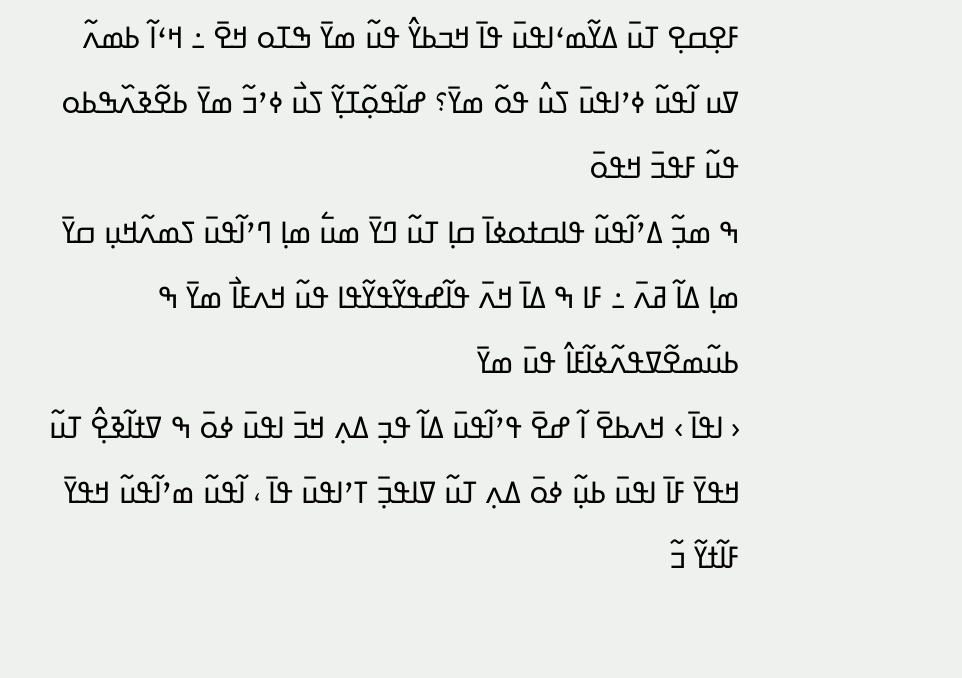ߓߐ߲ߛߐ߲ ߠߎ߫ ߡߌ߬ߘߵߊߟߎ߫ ߟߊ߫ ߞߏߕߌ߮ ߟߎ߬ ߘߌ߫ ߒߠߋ ߞߐ߫ ߸ ߞߵߊ߬ ߕߘߍ߬ ߜߎ ߊ߬ߟߎ߬ ߦߴߊߟߎ߫ ߖߎ߮ ߟߋ߬ ߘߌ߫؟ ߝߊ߬ߟߋ߲߬ߠߌ߲߬ ߖߎ߯ ߦߴߏ߬ ߘߌ߫ ߕߐ߬ߢߍ߰ߒߕߋ ߟߎ߬ ߓߟߏ߫ ߞߟߋ߫
ߒ ߘߏ߲߬ ߡߴߊ߬ߟߎ߬ ߟߊߛߙߋߦߊ߫ ߛߊ߲ ߠߎ߬ ߣߌ߫ ߘߎ߱ ߘߊ߲ ߣߴߊ߬ߟߎ߫ ߖߘߍ߬ߞߎ߲ ߛߌ߫ ߘߊ߲ ߡߊ߬ ߥߍ߫ ߸ ߓߊ ߒ ߡߊ߫ ߞߍ߫ ߟߊ߬ߝߟߌ߬ߟߌ߬ߟߊ ߟߎ߬ ߞߍߓߊ߯ ߘߌ߫ ߒ ߕߎ߬ߘߐ߬ߜߟߍ߬ߦߊ߬ߓߊ߮ ߟߎ߫ ߘߌ߫
‹ ߊߟߊ߫ › ߞߍߕߐ߫ ߊ߬ ߝߐ߫ ߟߴߊ߬ߟߎ߫ ߡߊ߬ ߟߏ߲ ߡߍ߲ ߞߏ߫ ߊߟߎ߫ ߦߋ߫ ߒ ߜߙߊ߬ߢߐ߲߮ ߠߎ߬ ߞߟߌ߫ ߓߊ߫ ߊߟߎ߫ ߕߎ߲߬ ߦߋ߫ ߡߍ߲ ߠߎ߬ ߜߊߟߏ߲߫ ߠߴߊߟߎ߫ ߟߊ߫ ، ߊ߬ߟߎ߬ ߘߴߊ߬ߟߎ߬ ߞߟߌ߫ ߓߊ߬ߙߌ߬ ߏ߬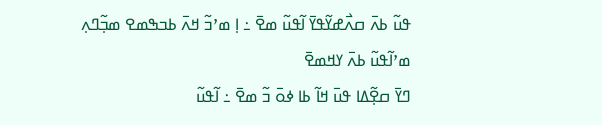ߟߎ߬ ߕߍ߫ ߛߍ߯ߝߌ߬ߟߌ߫ ߊ߬ߟߎ߬ ߘߐ߫ ߸ ߊ߲ ߘߴߏ߬ ߞߍ߫ ߕߏߒߘߐ ߘߏ߲߬ߣߍ߲ ߘߴߊ߬ߟߎ߬ ߕߍ߫ ߌߞߘߐ߫
ߣߌ߫ ߛߐ߲߬ߡߊ ߟߎ߫ ߞߊ߬ ߕߊ ߦߋ߫ ߏ߬ ߘߐ߫ ߸ ߊ߬ߟߎ߬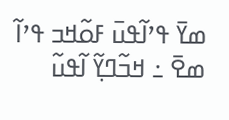ߘߌ߫ ߟߴߊ߬ߟߎ߫ ߓߋ߬ߞߏ ߟߴߊ߬ ߘߐ߫ ߸ ߞߏ߬ߣߌ߲߬ ߊ߬ߟߎ߬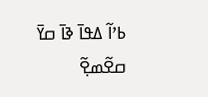ߕߴߊ߬ ߡߟߊ߫ ߢߊ߫ ߛߌ߫ ߛߐ߬ߘߐ߲߬